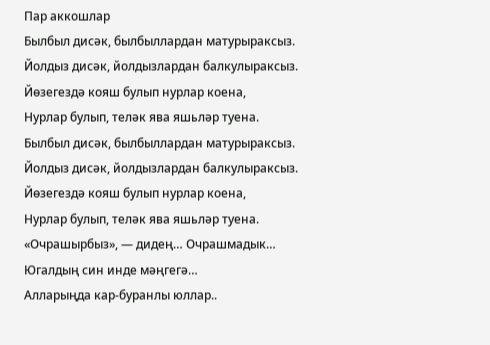Пар аккошлар
Былбыл дисәк, былбыллардан матурыраксыз.
Йолдыз дисәк, йолдызлардан балкулыраксыз.
Йөзегездә кояш булып нурлар коена,
Нурлар булып, теләк ява яшьләр туена.
Былбыл дисәк, былбыллардан матурыраксыз.
Йолдыз дисәк, йолдызлардан балкулыраксыз.
Йөзегездә кояш булып нурлар коена,
Нурлар булып, теләк ява яшьләр туена.
«Очрашырбыз», — дидең… Очрашмадык…
Югалдың син инде мәңгегә…
Алларыңда кар-буранлы юллар..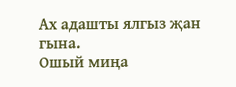Ах адашты ялгыз җан гына.
Ошый миңа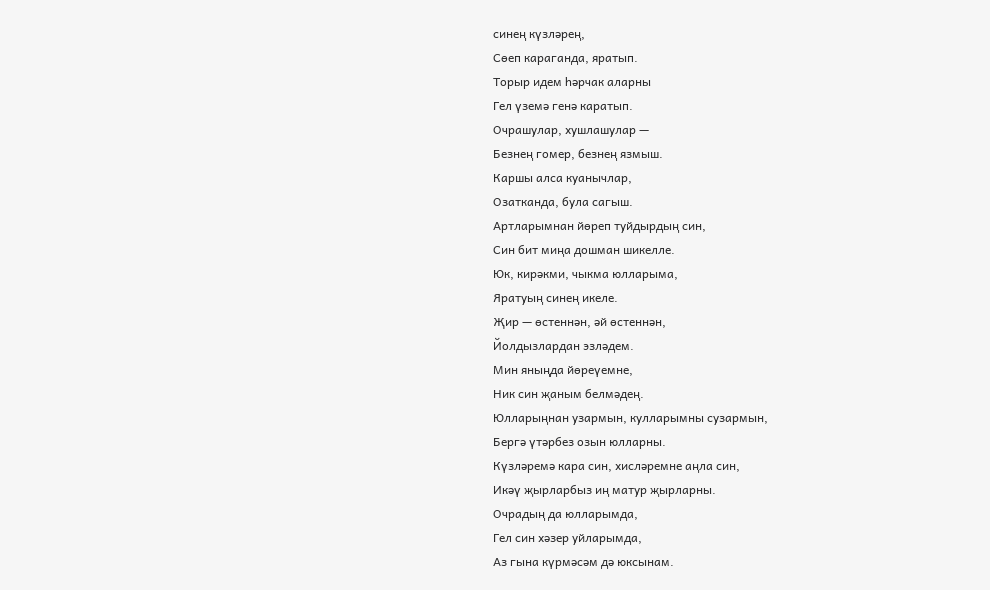синең күзләрең,
Сөеп караганда, яратып.
Торыр идем һәрчак аларны
Гел үземә генә каратып.
Очрашулар, хушлашулар —
Безнең гомер, безнең язмыш.
Каршы алса куанычлар,
Озатканда, була сагыш.
Артларымнан йөреп туйдырдың син,
Син бит миңа дошман шикелле.
Юк, кирәкми, чыкма юлларыма,
Яратуың синең икеле.
Җир — өстеннән, әй өстеннән,
Йолдызлардан эзләдем.
Мин яныңда йөреүемне,
Ник син җаным белмәдең.
Юлларыңнан узармын, кулларымны сузармын,
Бергә үтәрбез озын юлларны.
Күзләремә кара син, хисләремне аңла син,
Икәү җырларбыз иң матур җырларны.
Очрадың да юлларымда,
Гел син хәзер уйларымда,
Аз гына күрмәсәм дә юксынам.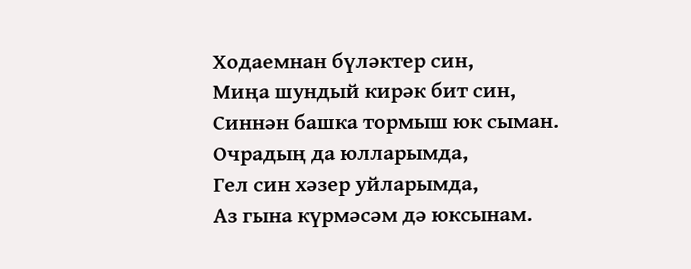Ходаемнан бүләктер син,
Миңа шундый кирәк бит син,
Синнән башка тормыш юк сыман.
Очрадың да юлларымда,
Гел син хәзер уйларымда,
Аз гына күрмәсәм дә юксынам.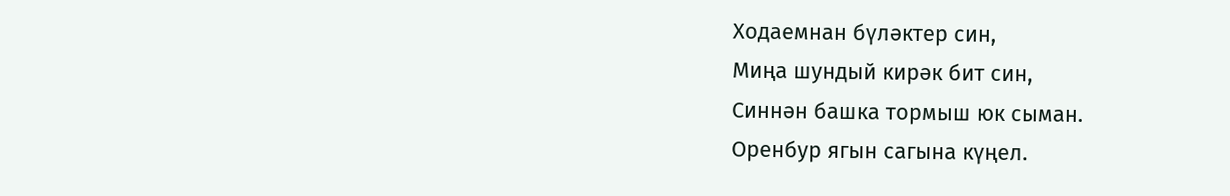Ходаемнан бүләктер син,
Миңа шундый кирәк бит син,
Синнән башка тормыш юк сыман.
Оренбур ягын сагына күңел.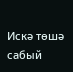Искә төшә сабый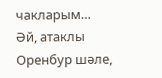чакларым…
Әй, атаклы Оренбур шәле,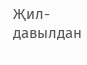Җил-давылдан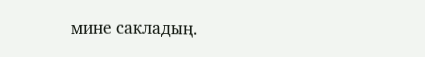мине сакладың.